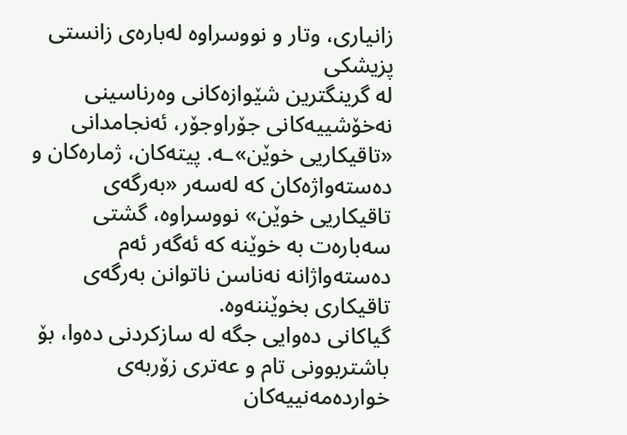زانیاری، وتار و نووسراوە لەبارەی زانستی پزیشکی
لە گرینگترین شێوازەکانی وەرناسینی نەخۆشییەکانی جۆراوجۆر، ئەنجامدانی «تاقیکاریی خوێن»ـە. پیتەکان، ژمارەکان و دەستەواژەکان کە لەسەر «بەرگەی تاقیکاریی خوێن» نووسراوە، گشتی سەبارەت بە خوێنە کە ئەگەر ئەم دەستەواژانە نەناسن ناتوانن بەرگەی تاقیکاری بخوێننەوە.
گیاکانی دەوایی جگە لە سازکردنی دەوا، بۆ باشتربوونی تام و عەتری زۆربەی خواردەمەنییەکان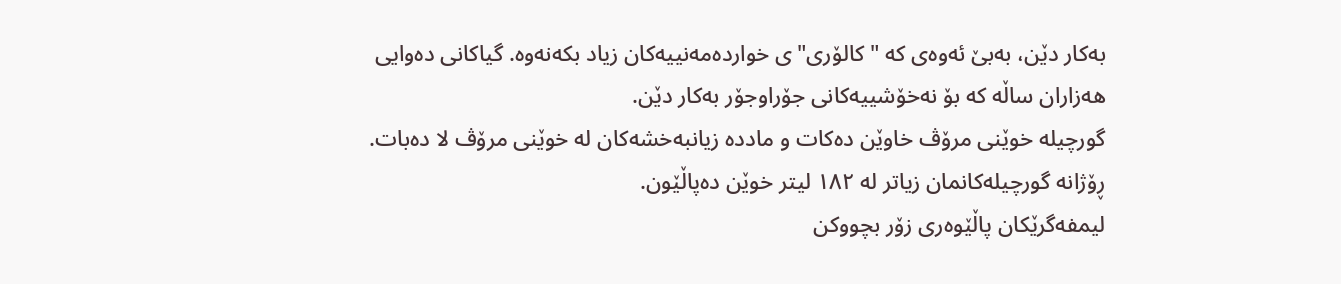بەکار دێن، بەبێ ئەوەی کە "کالۆری"ی خواردەمەنییەکان زیاد بکەنەوە. گیاکانی دەوایی هەزاران ساڵە کە بۆ نەخۆشییەکانی جۆراوجۆر بەکار دێن.
گورچیله خوێنی مرۆڤ خاوێن دەکات و ماددە زیانبەخشەکان لە خوێنی مرۆڤ لا دەبات. ڕۆژانە گورچیلەکانمان زیاتر لە ١٨٢ لیتر خوێن دەپاڵێون.
لیمفەگرێکان پاڵێوەری زۆر بچووکن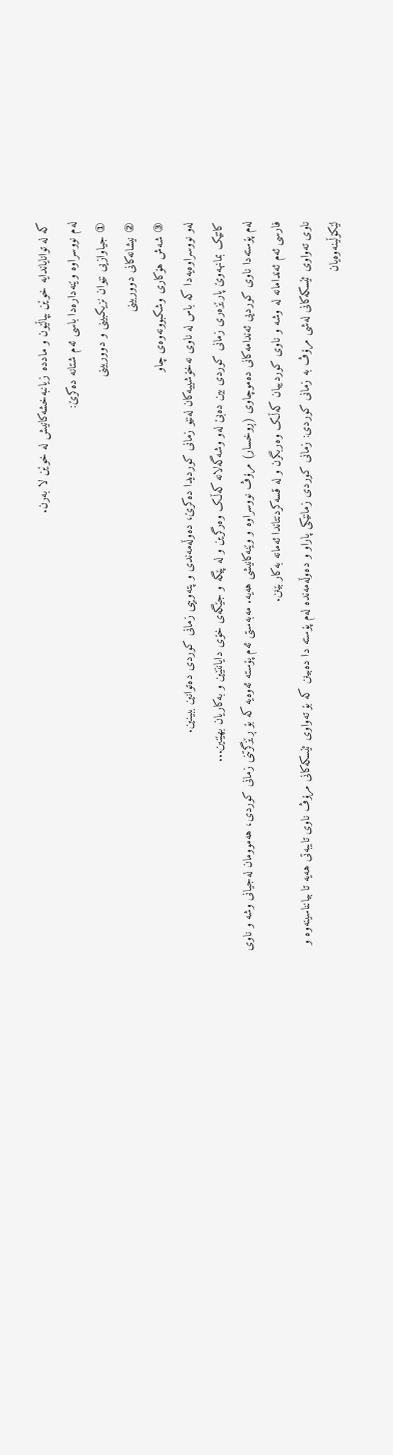کە لە توانایاندایە خوێن بپاڵێون و ماددە زیانبەخشەکانیش لە خوێن لا بەرن.
لەم نووسراوە وێنەدارەدا باسی ئەم شتانە دەکرێ:
① جیاوازیی نێوان نزیکبینی و دووربینی
② نیشانەکانی دووربینی
③ شەش هۆکاری وشکبوونەوەی چاو
لەو نووسراوەیەدا کە باس لە ناوی نەخۆشییەکان لەنێو زمانی کوردیدا دەکرێ، دەوڵەمەندی و پتەوییی زمانی کوردی دەتوانین ببینین.
کاتێک بمانهەوێ پارێزەری زمانی کوردی بین دەبێ لەو وشەگەلانە کەڵک وەرگرین و لە پێگە و جێگەی خۆی دایاننێین و بەکاریان بھێنین...
لەم پۆستەدا ناوی کوردیی ئەندامەکانی دەموچاوی (ڕوخسار) مرۆڤ نووسراوە و وێنەکانیشی هەیە. مەبەستی ئەم پۆستە ئەوەیە کە بۆ ڕێزگرتنی زمانی کوردی، هەموومان لەجیانی وشە و ناوی فارسی ئەم ئەندامانە لە وشە و ناوی کوردییان کەڵک وەربگرن و لە قسەکردنتاندا ئەمانە بەکار بێنن.
ناوی تەواوی ئێسکەکانی لەشی مرۆڤ بە زمانی کوردی: زمانی کوردی زمانێکی پاراو و دەوڵەمەندە لەم پۆستە دا دەبینن کە بۆ تەواوی ئێسکەکانی مرۆڤ ناوی تایبەتی هەیە تا بیانناسینەوە و لێکۆڵینەوەیان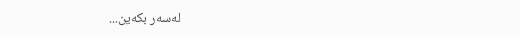لەسەر بکەین...